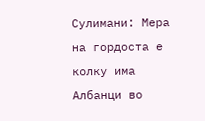Сулимани: Мера на гордоста е колку има Албанци во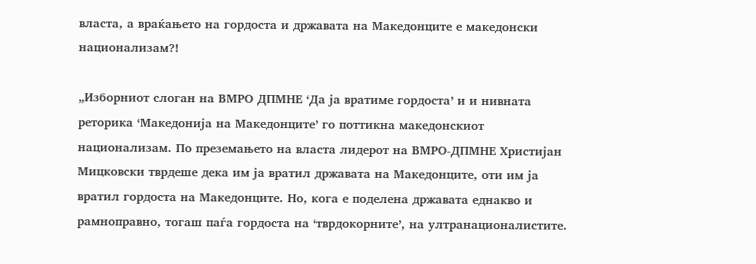власта, а враќањето на гордоста и државата на Македонците е македонски национализам?!

„Изборниот слоган на ВМРО ДПМНЕ ‘Да ја вратиме гордоста’ и и нивната реторика ‘Македонија на Македонците’ го поттикна македонскиот национализам. По преземањето на власта лидерот на ВМРО-ДПМНЕ Христијан Мицковски тврдеше дека им ја вратил државата на Македонците, оти им ја вратил гордоста на Македонците. Но, кога е поделена државата еднакво и рамноправно, тогаш паѓа гордоста на ‘тврдокорните’, на ултранационалистите.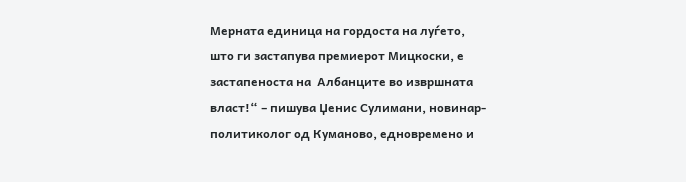Мерната единица на гордоста на луѓето, што ги застапува премиерот Мицкоски, е застапеноста на  Албанците во извршната власт!“ – пишува Џенис Сулимани, новинар-политиколог од Куманово, едновремено и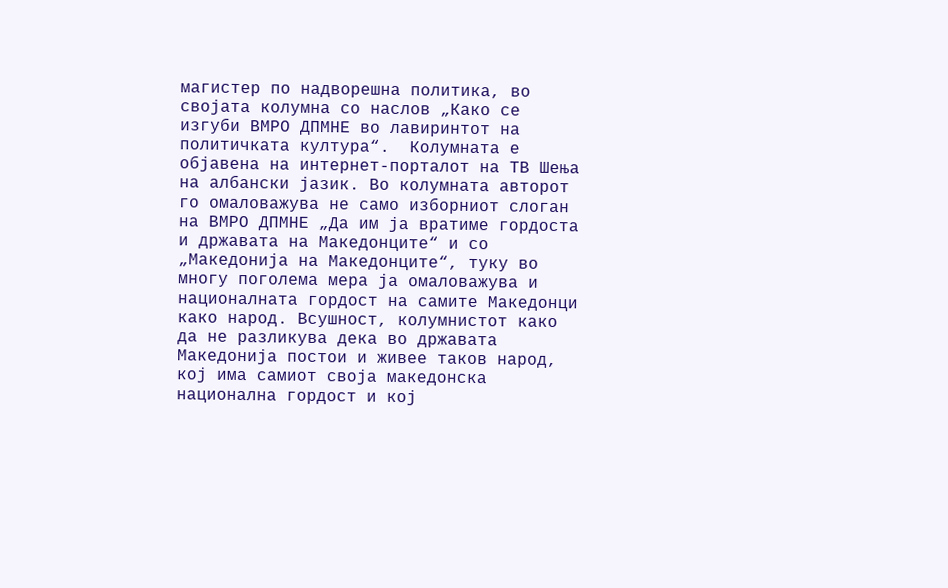магистер по надворешна политика, во својата колумна со наслов „Како се изгуби ВМРО ДПМНЕ во лавиринтот на политичката култура“.  Колумната е објавена на интернет-порталот на ТВ Шења на албански јазик. Во колумната авторот го омаловажува не само изборниот слоган на ВМРО ДПМНЕ „Да им ја вратиме гордоста и државата на Македонците“ и со „Македонија на Македонците“, туку во многу поголема мера ја омаловажува и националната гордост на самите Македонци како народ. Всушност, колумнистот како да не разликува дека во државата Македонија постои и живее таков народ, кој има самиот своја македонска национална гордост и кој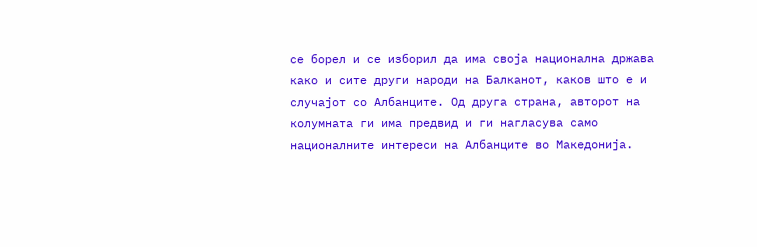се борел и се изборил да има своја национална држава како и сите други народи на Балканот, каков што е и случајот со Албанците. Од друга страна, авторот на колумната ги има предвид и ги нагласува само националните интереси на Албанците во Македонија.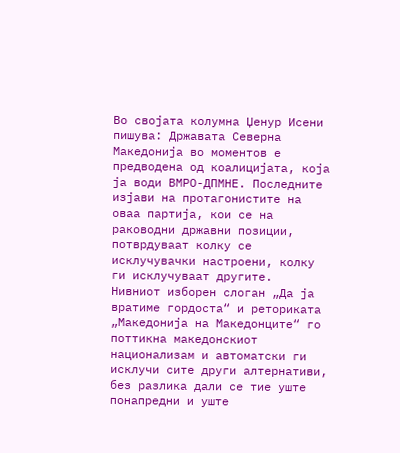Во својата колумна Џенур Исени пишува: Државата Северна Македонија во моментов е предводена од коалицијата, која ја води ВМРО-ДПМНЕ. Последните изјави на протагонистите на оваа партија, кои се на раководни државни позиции, потврдуваат колку се исклучувачки настроени, колку ги исклучуваат другите.  Нивниот изборен слоган „Да ја вратиме гордоста“ и реториката „Македонија на Македонците“ го поттикна македонскиот национализам и автоматски ги исклучи сите други алтернативи, без разлика дали се тие уште понапредни и уште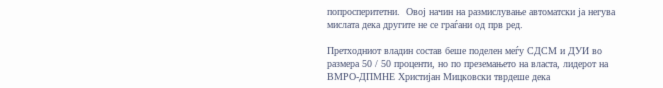попросперитетни.  Овој начин на размислување автоматски ја негува мислата дека другите не се граѓани од прв ред.

Претходниот владин состав беше поделен меѓу СДСМ и ДУИ во размера 50 / 50 проценти, но по преземањето на власта, лидерот на ВМРО-ДПМНЕ Христијан Мицковски тврдеше дека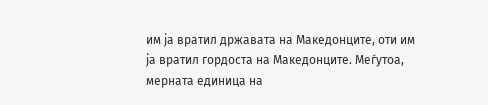им ја вратил државата на Македонците, оти им ја вратил гордоста на Македонците. Меѓутоа, мерната единица на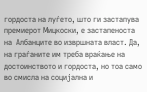гордоста на луѓето, што ги застапува премиерот Мицкоски, е застапеноста на  Албанците во извршната власт. Да, на граѓаните им треба враќање на достоинството и гордоста, но тоа само во смисла на социјална и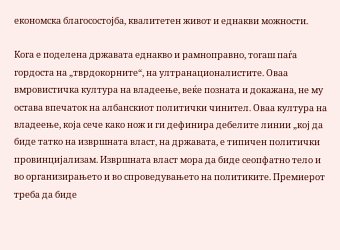економска благосостојба, квалитетен живот и еднакви можности.

Кога е поделена државата еднакво и рамноправно, тогаш паѓа гордоста на „тврдокорните“, на ултранационалистите. Оваа вмровистичка култура на владеење, веќе позната и докажана, не му остава впечаток на албанскиот политички чинител. Оваа култура на владеење, која сече како нож и ги дефинира дебелите линии „кој да биде татко на извршната власт, на државата, е типичен политички провинцијализам. Извршната власт мора да биде сеопфатно тело и во организирањето и во спроведувањето на политиките. Премиерот треба да биде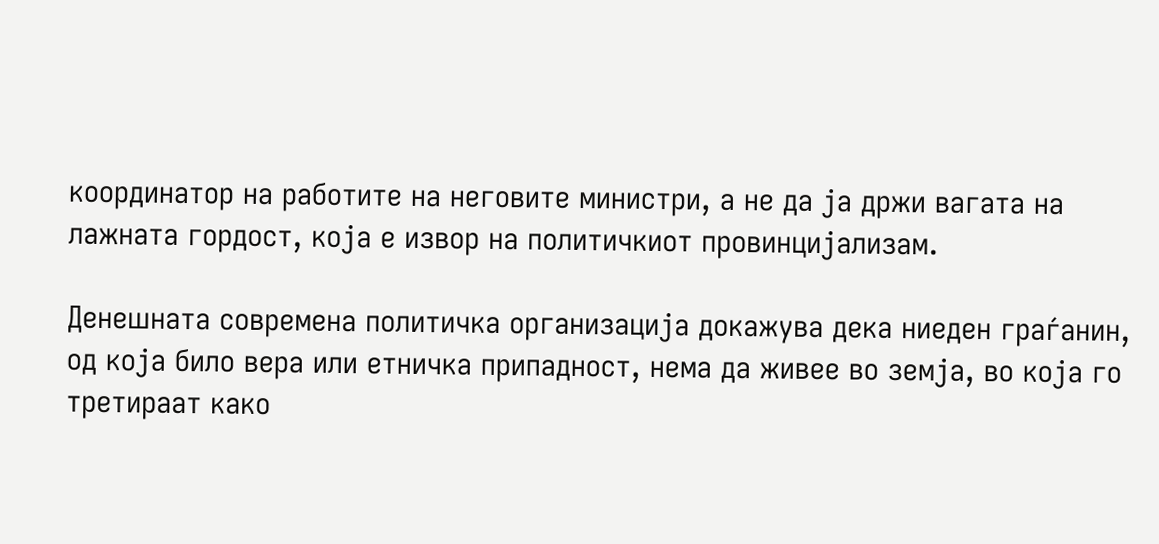координатор на работите на неговите министри, а не да ја држи вагата на лажната гордост, која е извор на политичкиот провинцијализам.

Денешната современа политичка организација докажува дека ниеден граѓанин, од која било вера или етничка припадност, нема да живее во земја, во која го третираат како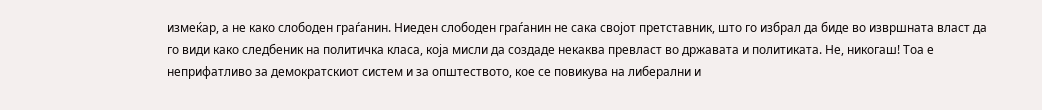измеќар, а не како слободен граѓанин. Ниеден слободен граѓанин не сака својот претставник, што го избрал да биде во извршната власт да го види како следбеник на политичка класа, која мисли да создаде некаква превласт во државата и политиката. Не, никогаш! Тоа е неприфатливо за демократскиот систем и за општеството, кое се повикува на либерални и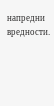напредни вредности.